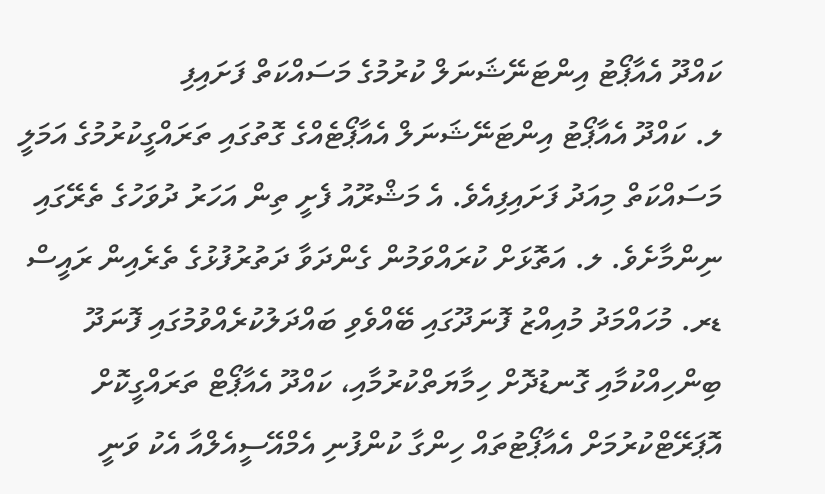ކައްދޫ އެއާޕޯޓު އިންޓަނޭޝަނަލް ކުރުމުގެ މަސައްކަތް ފަށައިފި
ލ. ކައްދޫ އެއާޕޯޓު އިންޓަނޭޝަނަލް އެއާޕޯޓެއްގެ ގޮތުގައި ތަރައްގީކުރުމުގެ އަމަލީ މަސައްކަތް މިއަދު ފަށައިފިއެވެ. އެ މަޝްރޫއު ފެށީ ތިން އަހަރު ދުވަހުގެ ތެރޭގައި ނިންމާށެވެ. ލ. އަތޮޅަށް ކުރައްވަމުން ގެންދަވާ ދަތުރުފުޅުގެ ތެރެއިން ރައީސް ޑރ. މުހައްމަދު މުއިއްޒު ފޮނަދޫގައި ބޭއްވެވި ބައްދަލުކުރެއްވުމުގައި ފޮނަދޫ ބިންހިއްކުމާއި ގޮނޑުދޮށް ހިމާޔަތްކުރުމާއި، ކައްދޫ އެއާޕޯޓް ތަރައްގީކޮށް އޮޕަރޭޓްކުރުމަށް އެއާޕޯޓުތައް ހިންގާ ކުންފުނި އެމްއޭސީއެލްއާ އެކު ވަނީ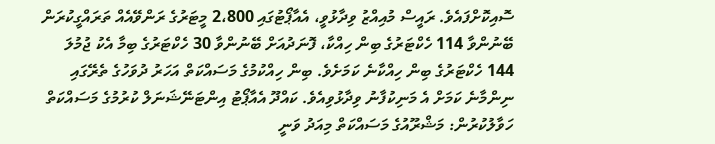ސޮއިކޮށްފައެވެ. ރައީސް މުއިއްޒު ވިދާޅުވީ، އެއާޕޯޓުގައި 2،800 މީޓަރުގެ ރަންވޭއެއް ތަރައްގީކުރަން ބޭނުންވާ 114 ހެކްޓަރުގެ ބިން ހިއްކާ، ފޮނަދުއަށް ބޭނުންވާ 30 ހެކްޓަރުގެ ބިމާ އެކު ޖުމުލަ 144 ހެކްޓަރުގެ ބިން ހިއްކާނެ ކަމަށެވެ. ބިން ހިއްކުމުގެ މަސައްކަތް އަހަރު ދުވަހުގެ ތެރޭގައި ނިންމާނެ ކަމަށް އެ މަނިކުފާނު ވިދާޅުވިއެވެ. ކައްދޫ އެއާޕޯޓު އިންޓަނޭޝަނަލް ކުރުމުގެ މަސައްކަތް ހަވާލުކުރުން: މަޝްރޫއުގެ މަސައްކަތް މިއަދު ވަނީ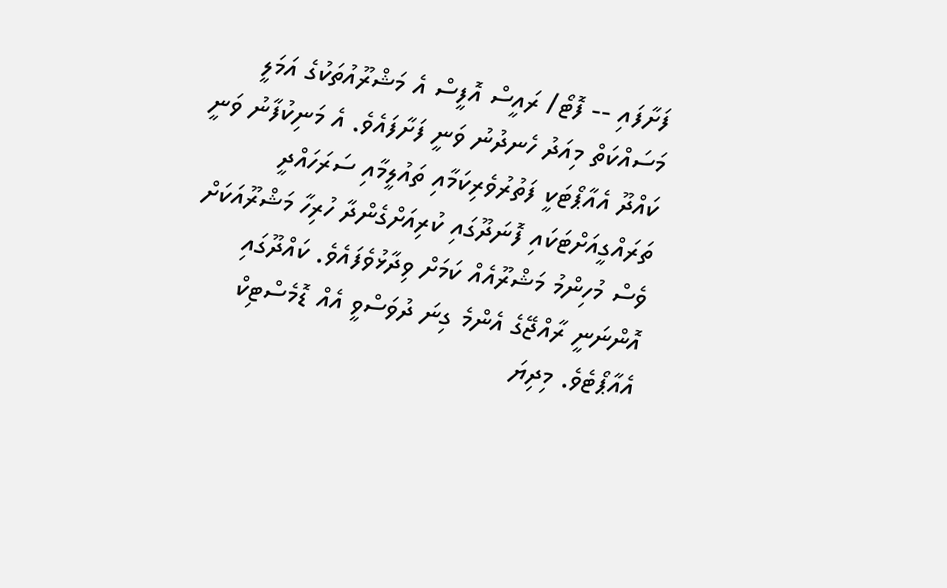ފަށާފައި -- ފޮޓޯ/ ރައީސް އޮފީސް އެ މަޝްރޫއުތަކުގެ އަމަލީ މަސައްކަތް މިއަދު ހެނދުނު ވަނީ ފަށާފައެވެ. އެ މަނިކުފާނު ވަނީ ކައްދޫ އެއާޕޯޓަކީ ފަތުރުވެރިކަމާއި ތައުލީމާއި ސަރަހައްދީ ތަރައްގީއަށްޓަކައި ފޮނަދޫގައި ކުރިއަށްގެންދާ ހުރިހާ މަޝްރޫއަކަށް ވެސް މުހިންމު މަޝްރޫއެއް ކަމަށް ވިދާޅުވެފައެވެ. ކައްދޫގައި އޮންނަނީ ރާއްޖޭގެ އެންމެ ގިނަ ދުވަސްވީ އެއް ޑޮމެސްޓިކް އެއާޕޯޓެވެ. މިދިޔަ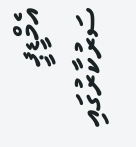އެމްޑީޕީ ސަރުކާރުގައި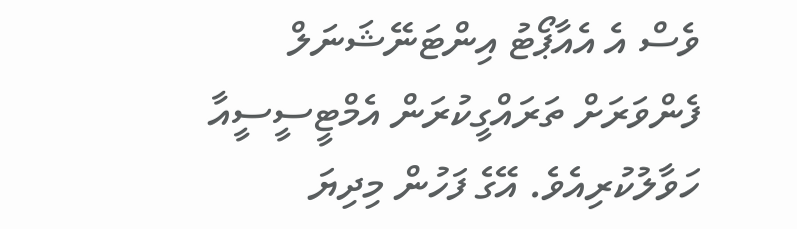ވެސް އެ އެއާޕޯޓު އިންޓަނޭޝަނަލް ފެންވަރަށް ތަރައްގީކުރަން އެމްޓީސީސީއާ ހަވާލުކުރިއެވެ. އޭގެ ފަހުން މިދިޔަ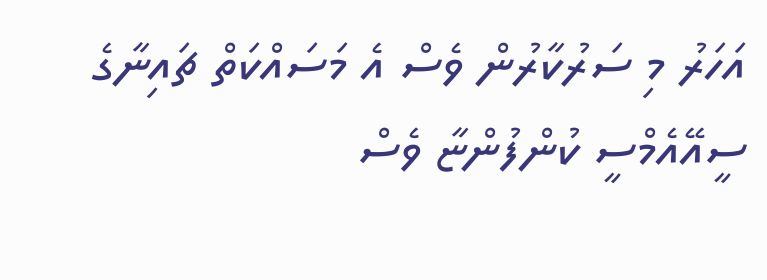އަހަރު މި ސަރުކާރުން ވެސް އެ މަސައްކަތް ޗައިނާގެ ސީއޭއެމްސީ ކުންފުންޏާ ވެސް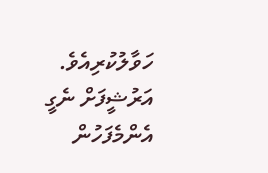ހަވާލުކުރިއެވެ.
އަރުޝީފަށް ނެގީ
އެންމެފަހުން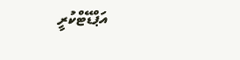އަޕްޑޭޓްކުރީ